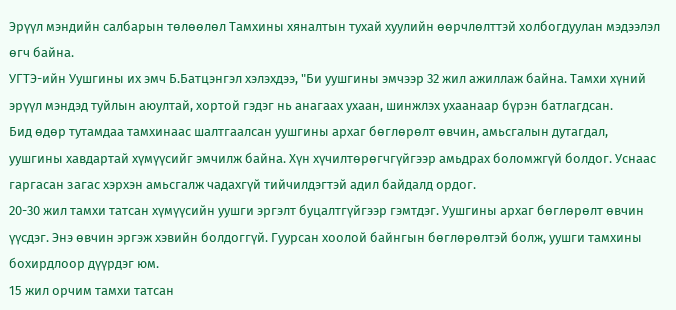Эрүүл мэндийн салбарын төлөөлөл Тамхины хяналтын тухай хуулийн өөрчлөлттэй холбогдуулан мэдээлэл өгч байна.
УГТЭ-ийн Уушгины их эмч Б.Батцэнгэл хэлэхдээ, "Би уушгины эмчээр 32 жил ажиллаж байна. Тамхи хүний эрүүл мэндэд туйлын аюултай, хортой гэдэг нь анагаах ухаан, шинжлэх ухаанаар бүрэн батлагдсан.
Бид өдөр тутамдаа тамхинаас шалтгаалсан уушгины архаг бөглөрөлт өвчин, амьсгалын дутагдал, уушгины хавдартай хүмүүсийг эмчилж байна. Хүн хүчилтөрөгчгүйгээр амьдрах боломжгүй болдог. Уснаас гаргасан загас хэрхэн амьсгалж чадахгүй тийчилдэгтэй адил байдалд ордог.
20-30 жил тамхи татсан хүмүүсийн уушги эргэлт буцалтгүйгээр гэмтдэг. Уушгины архаг бөглөрөлт өвчин үүсдэг. Энэ өвчин эргэж хэвийн болдоггүй. Гуурсан хоолой байнгын бөглөрөлтэй болж, уушги тамхины бохирдлоор дүүрдэг юм.
15 жил орчим тамхи татсан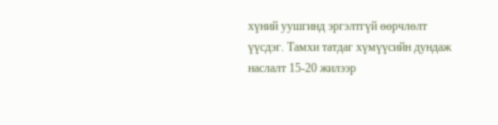хүний уушгинд эргэлтгүй өөрчлөлт үүсдэг. Тамхи татдаг хүмүүсийн дундаж наслалт 15-20 жилээр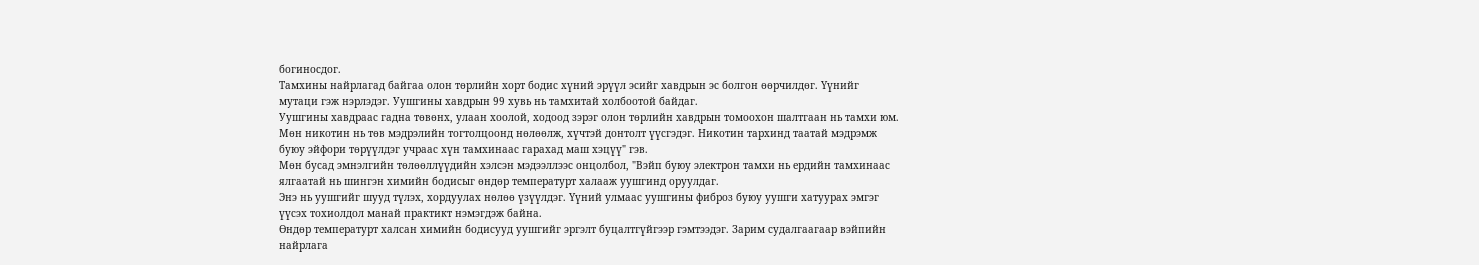богиносдог.
Тамхины найрлагад байгаа олон төрлийн хорт бодис хүний эрүүл эсийг хавдрын эс болгон өөрчилдөг. Үүнийг мутаци гэж нэрлэдэг. Уушгины хавдрын 99 хувь нь тамхитай холбоотой байдаг.
Уушгины хавдраас гадна төвөнх, улаан хоолой, ходоод зэрэг олон төрлийн хавдрын томоохон шалтгаан нь тамхи юм.
Мөн никотин нь төв мэдрэлийн тогтолцоонд нөлөөлж, хүчтэй донтолт үүсгэдэг. Никотин тархинд таатай мэдрэмж буюу эйфори төрүүлдэг учраас хүн тамхинаас гарахад маш хэцүү" гэв.
Мөн бусад эмнэлгийн төлөөллүүдийн хэлсэн мэдээллээс онцолбол, "Вэйп буюу электрон тамхи нь ердийн тамхинаас ялгаатай нь шингэн химийн бодисыг өндөр температурт халааж уушгинд оруулдаг.
Энэ нь уушгийг шууд түлэх, хордуулах нөлөө үзүүлдэг. Үүний улмаас уушгины фиброз буюу уушги хатуурах эмгэг үүсэх тохиолдол манай практикт нэмэгдэж байна.
Өндөр температурт халсан химийн бодисууд уушгийг эргэлт буцалтгүйгээр гэмтээдэг. Зарим судалгаагаар вэйпийн найрлага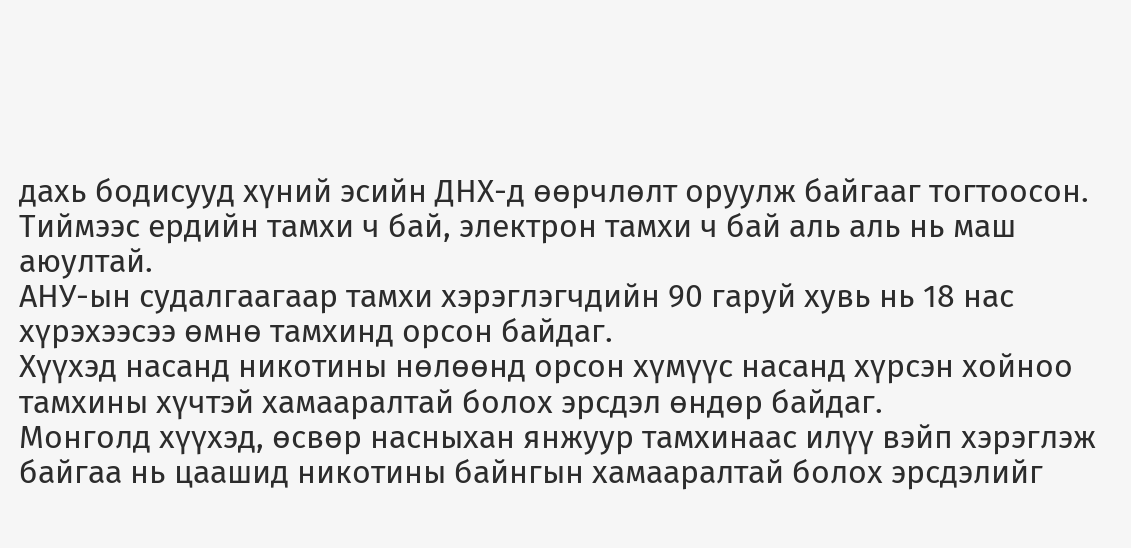дахь бодисууд хүний эсийн ДНХ-д өөрчлөлт оруулж байгааг тогтоосон.
Тиймээс ердийн тамхи ч бай, электрон тамхи ч бай аль аль нь маш аюултай.
АНУ-ын судалгаагаар тамхи хэрэглэгчдийн 90 гаруй хувь нь 18 нас хүрэхээсээ өмнө тамхинд орсон байдаг.
Хүүхэд насанд никотины нөлөөнд орсон хүмүүс насанд хүрсэн хойноо тамхины хүчтэй хамааралтай болох эрсдэл өндөр байдаг.
Монголд хүүхэд, өсвөр насныхан янжуур тамхинаас илүү вэйп хэрэглэж байгаа нь цаашид никотины байнгын хамааралтай болох эрсдэлийг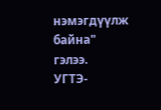нэмэгдүүлж байна" гэлээ.
УГТЭ-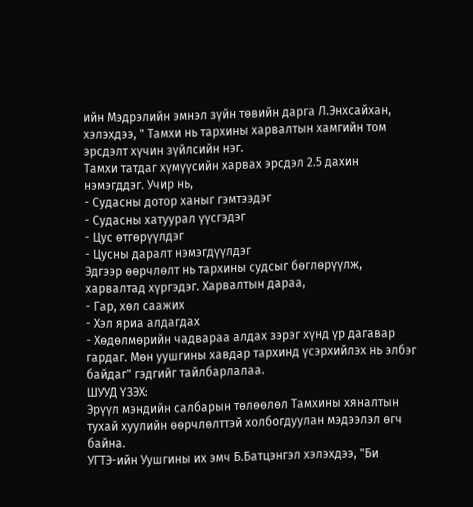ийн Мэдрэлийн эмнэл зүйн төвийн дарга Л.Энхсайхан, хэлэхдээ, " Тамхи нь тархины харвалтын хамгийн том эрсдэлт хүчин зүйлсийн нэг.
Тамхи татдаг хүмүүсийн харвах эрсдэл 2.5 дахин нэмэгддэг. Учир нь,
- Судасны дотор ханыг гэмтээдэг
- Судасны хатуурал үүсгэдэг
- Цус өтгөрүүлдэг
- Цусны даралт нэмэгдүүлдэг
Эдгээр өөрчлөлт нь тархины судсыг бөглөрүүлж, харвалтад хүргэдэг. Харвалтын дараа,
- Гар, хөл саажих
- Хэл яриа алдагдах
- Хөдөлмөрийн чадвараа алдах зэрэг хүнд үр дагавар гардаг. Мөн уушгины хавдар тархинд үсэрхийлэх нь элбэг байдаг" гэдгийг тайлбарлалаа.
ШУУД ҮЗЭХ:
Эрүүл мэндийн салбарын төлөөлөл Тамхины хяналтын тухай хуулийн өөрчлөлттэй холбогдуулан мэдээлэл өгч байна.
УГТЭ-ийн Уушгины их эмч Б.Батцэнгэл хэлэхдээ, "Би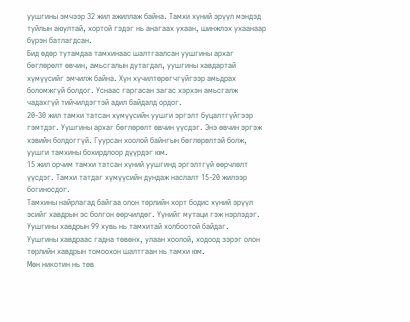уушгины эмчээр 32 жил ажиллаж байна. Тамхи хүний эрүүл мэндэд туйлын аюултай, хортой гэдэг нь анагаах ухаан, шинжлэх ухаанаар бүрэн батлагдсан.
Бид өдөр тутамдаа тамхинаас шалтгаалсан уушгины архаг бөглөрөлт өвчин, амьсгалын дутагдал, уушгины хавдартай хүмүүсийг эмчилж байна. Хүн хүчилтөрөгчгүйгээр амьдрах боломжгүй болдог. Уснаас гаргасан загас хэрхэн амьсгалж чадахгүй тийчилдэгтэй адил байдалд ордог.
20-30 жил тамхи татсан хүмүүсийн уушги эргэлт буцалтгүйгээр гэмтдэг. Уушгины архаг бөглөрөлт өвчин үүсдэг. Энэ өвчин эргэж хэвийн болдоггүй. Гуурсан хоолой байнгын бөглөрөлтэй болж, уушги тамхины бохирдлоор дүүрдэг юм.
15 жил орчим тамхи татсан хүний уушгинд эргэлтгүй өөрчлөлт үүсдэг. Тамхи татдаг хүмүүсийн дундаж наслалт 15-20 жилээр богиносдог.
Тамхины найрлагад байгаа олон төрлийн хорт бодис хүний эрүүл эсийг хавдрын эс болгон өөрчилдөг. Үүнийг мутаци гэж нэрлэдэг. Уушгины хавдрын 99 хувь нь тамхитай холбоотой байдаг.
Уушгины хавдраас гадна төвөнх, улаан хоолой, ходоод зэрэг олон төрлийн хавдрын томоохон шалтгаан нь тамхи юм.
Мөн никотин нь төв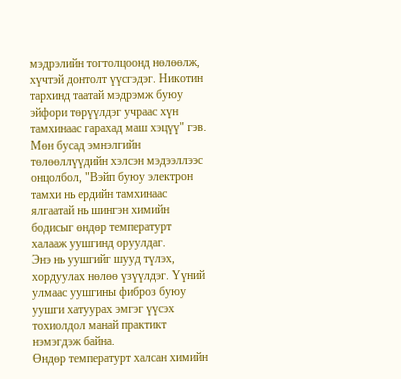мэдрэлийн тогтолцоонд нөлөөлж, хүчтэй донтолт үүсгэдэг. Никотин тархинд таатай мэдрэмж буюу эйфори төрүүлдэг учраас хүн тамхинаас гарахад маш хэцүү" гэв.
Мөн бусад эмнэлгийн төлөөллүүдийн хэлсэн мэдээллээс онцолбол, "Вэйп буюу электрон тамхи нь ердийн тамхинаас ялгаатай нь шингэн химийн бодисыг өндөр температурт халааж уушгинд оруулдаг.
Энэ нь уушгийг шууд түлэх, хордуулах нөлөө үзүүлдэг. Үүний улмаас уушгины фиброз буюу уушги хатуурах эмгэг үүсэх тохиолдол манай практикт нэмэгдэж байна.
Өндөр температурт халсан химийн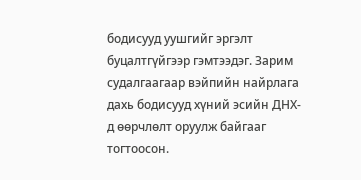бодисууд уушгийг эргэлт буцалтгүйгээр гэмтээдэг. Зарим судалгаагаар вэйпийн найрлага дахь бодисууд хүний эсийн ДНХ-д өөрчлөлт оруулж байгааг тогтоосон.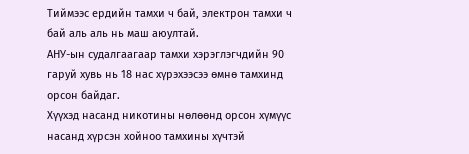Тиймээс ердийн тамхи ч бай, электрон тамхи ч бай аль аль нь маш аюултай.
АНУ-ын судалгаагаар тамхи хэрэглэгчдийн 90 гаруй хувь нь 18 нас хүрэхээсээ өмнө тамхинд орсон байдаг.
Хүүхэд насанд никотины нөлөөнд орсон хүмүүс насанд хүрсэн хойноо тамхины хүчтэй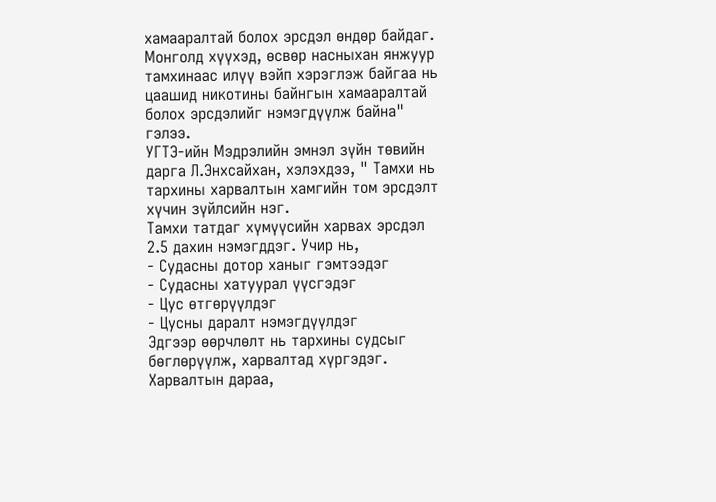хамааралтай болох эрсдэл өндөр байдаг.
Монголд хүүхэд, өсвөр насныхан янжуур тамхинаас илүү вэйп хэрэглэж байгаа нь цаашид никотины байнгын хамааралтай болох эрсдэлийг нэмэгдүүлж байна" гэлээ.
УГТЭ-ийн Мэдрэлийн эмнэл зүйн төвийн дарга Л.Энхсайхан, хэлэхдээ, " Тамхи нь тархины харвалтын хамгийн том эрсдэлт хүчин зүйлсийн нэг.
Тамхи татдаг хүмүүсийн харвах эрсдэл 2.5 дахин нэмэгддэг. Учир нь,
- Судасны дотор ханыг гэмтээдэг
- Судасны хатуурал үүсгэдэг
- Цус өтгөрүүлдэг
- Цусны даралт нэмэгдүүлдэг
Эдгээр өөрчлөлт нь тархины судсыг бөглөрүүлж, харвалтад хүргэдэг. Харвалтын дараа,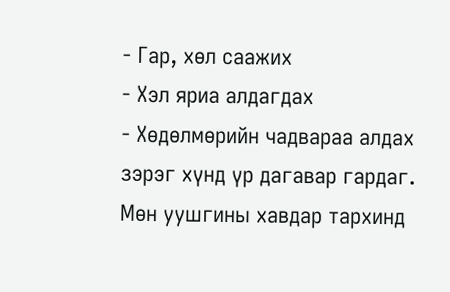- Гар, хөл саажих
- Хэл яриа алдагдах
- Хөдөлмөрийн чадвараа алдах зэрэг хүнд үр дагавар гардаг. Мөн уушгины хавдар тархинд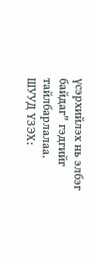үсэрхийлэх нь элбэг байдаг" гэдгийг тайлбарлалаа.
ШУУД ҮЗЭХ: